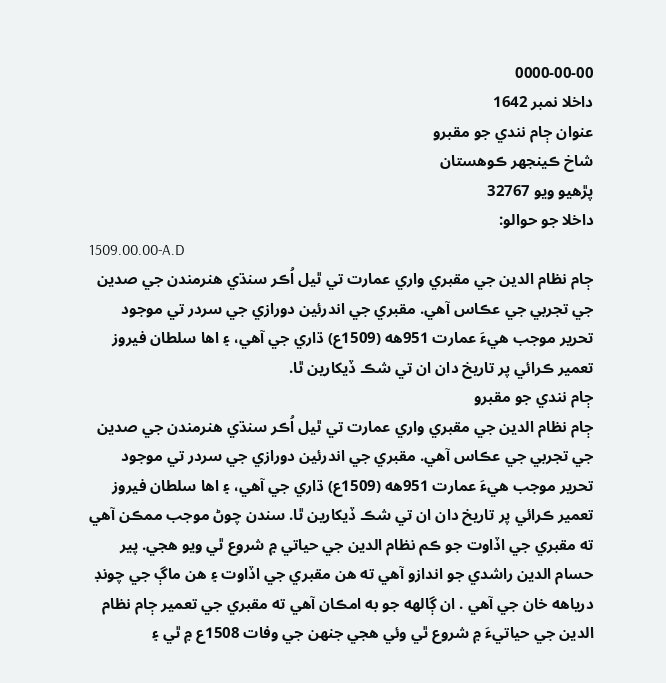0000-00-00
داخلا نمبر 1642
عنوان ڄام نندي جو مقبرو
شاخ ڪينجهر ڪوهستان
پڙهيو ويو 32767
داخلا جو حوالو:
1509.00.00-A.D
ڄام نظام الدين جي مقبري واري عمارت تي ٿيل اُڪر سنڌي هنرمندن جي صدين جي تجربي جي عڪاس آهي. مقبري جي اندرئين دورازي جي سردر تي موجود تحرير موجب هيءَ عمارت 951هه (1509ع) ڌاري جي آهي، ۽ اها سلطان فيروز تعمير ڪرائي پر تاريخ دان ان تي شڪ ڏيکارين ٿا.
ڄام نندي جو مقبرو
ڄام نظام الدين جي مقبري واري عمارت تي ٿيل اُڪر سنڌي هنرمندن جي صدين جي تجربي جي عڪاس آهي. مقبري جي اندرئين دورازي جي سردر تي موجود تحرير موجب هيءَ عمارت 951هه (1509ع) ڌاري جي آهي، ۽ اها سلطان فيروز تعمير ڪرائي پر تاريخ دان ان تي شڪ ڏيکارين ٿا. سندن چوڻ موجب ممڪن آهي ته مقبري جي اڏاوت جو ڪم نظام الدين جي حياتي ۾ شروع ٿي ويو هجي. پير حسام الدين راشدي جو اندازو آهي ته هن مقبري جي اڏاوت ۽ هن ماڳ جي چونڊ درياهه خان جي آهي . ان ڳالهه جو به امڪان آهي ته مقبري جي تعمير ڄام نظام الدين جي حياتيءَ ۾ شروع ٿي وئي هجي جنهن جي وفات 1508ع ۾ ٿي ۽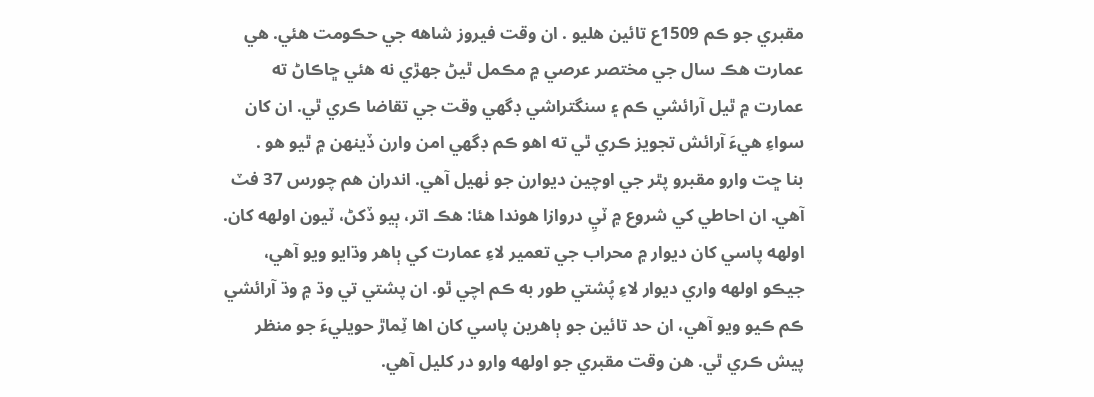مقبري جو ڪم 1509ع تائين هليو . ان وقت فيروز شاهه جي حڪومت هئي. هي عمارت هڪ سال جي مختصر عرصي ۾ مڪمل ٿيڻ جهڙي نه هئي ڇاڪاڻ ته عمارت ۾ ٿيل آرائشي ڪم ۽ سنگتراشي ڊگهي وقت جي تقاضا ڪري ٿي. ان کان سواءِ هيءَ آرائش تجويز ڪري ٿي ته اهو ڪم ڊگهي امن وارن ڏينهن ۾ ٿيو هو .
بنا ڇت وارو مقبرو پٿر جي اوچين ديوارن جو ٺهيل آهي. اندران هم چورس 37 فٽ آهي. ان احاطي کي شروع ۾ ٽيِ دروازا هوندا هئا: هڪ اتر، ٻيو ڏکڻ، ٽيون اولهه کان. اولهه پاسي کان ديوار ۾ محراب جي تعمير لاءِ عمارت کي ٻاهر وڌايو ويو آهي، جيڪو اولهه واري ديوار لاءِ پُشتي طور به ڪم اچي ٿو. ان پشتي تي وڌ ۾ وڌ آرائشي ڪم ڪيو ويو آهي، ان حد تائين جو ٻاهرين پاسي کان اها ٽِماڙ حويليءَ جو منظر پيش ڪري ٿي. هن وقت مقبري جو اولهه وارو در کليل آهي.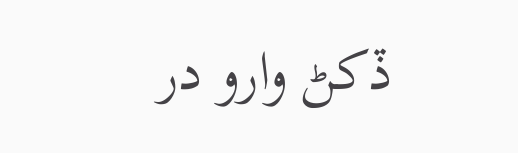ڏکڻ وارو در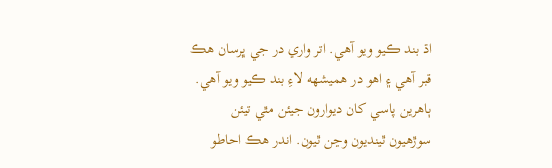اڌ بند ڪيو ويو آهي. اتر واري در جي ڀرسان هڪ قبر آهي ۽ اهو در هميشهه لاءِ بند ڪيو ويو آهي. ٻاهرين پاسي کان ديوارون جيئن مٿي تيئن سوڙهيون ٿينديون وڃن ٿيون. اندر هڪ احاطو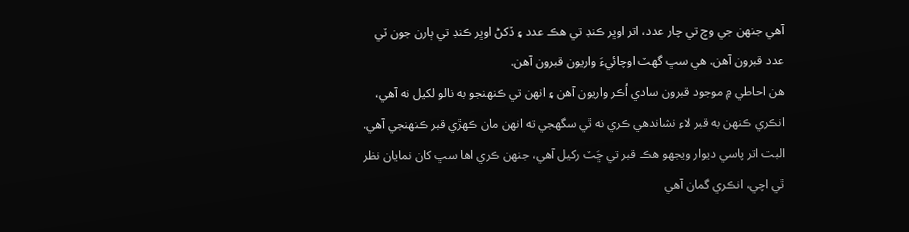آهي جنهن جي وچ تي چار عدد، اتر اوڀر ڪنڊ تي هڪ عدد ۽ ڏکڻ اوڀر ڪنڊ تي ٻارن جون ٽي عدد قبرون آهن. هي سڀ گهٽ اوچائيءَ واريون قبرون آهن.
هن احاطي ۾ موجود قبرون سادي اُڪر واريون آهن ۽ انهن تي ڪنهنجو به نالو لکيل نه آهي، انڪري ڪنهن به قبر لاءِ نشاندهي ڪري نه ٿي سگهجي ته انهن مان ڪهڙي قبر ڪنهنجي آهي. البت اتر پاسي ديوار ويجهو هڪ قبر تي ڇَٽ رکيل آهي، جنهن ڪري اها سڀ کان نمايان نظر ٿي اچي، انڪري گمان آهي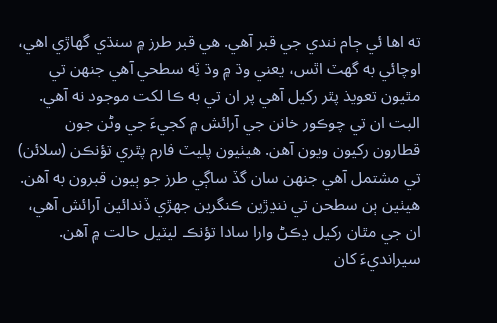ته اها ئي ڄام نندي جي قبر آهي. هي قبر طرز ۾ سنڌي گهاڙي اهي، اوچائي به گهٽ اٿس، يعني وڌ ۾ وڌ ٽِه سطحي آهي جنهن تي مٿيون تعويذ پٿر رکيل آهي پر ان تي به ڪا لکت موجود نه آهي. البت ان تي چوڪور خانن جي آرائش ۾ کجيءَ جي وڻن جون قطارون رکيون ويون آهن. هيٺيون پليٽ فارم پٿري تؤنڪن (سلائن) تي مشتمل آهي جنهن سان گڏ ساڳي طرز جو ٻيون قبرون به آهن. هيٺين ٻن سطحن تي ننڍڙين ڪنگرين جهڙي ڏندائين آرائش آهي، ان جي مٿان رکيل ڍڪڻ وارا سادا تؤنڪ ليٽيل حالت ۾ آهن. سيرانديءَ کان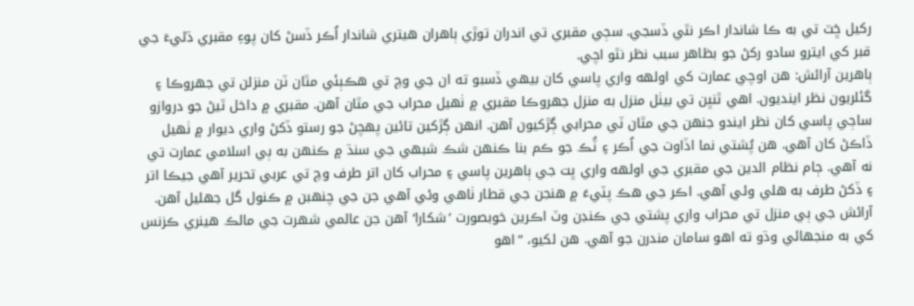رکيل ڇَٽ تي به ڪا شاندار اڪر نٿي ڏسجي. سڄي مقبري تي اندران توڙي ٻاهران هيتري شاندار اُڪر ڏسڻ کان پوءِ مقبري ڌڻيءَ جي قبر کي ايترو سادو رکڻ جو بظاهر سبب نظر نٿو اچي.
ٻاهرين آرائش: هن اوچي عمارت کي اولهه واري پاسي کان بيهي ڏسبو ته ان جي وچ تي هڪٻئي مٿان ٽن منزلن تي جهروڪا ۽ گئلريون نظر اينديون. اهي ٿنڀن تي بيٺل منزل به منزل جهروڪا مقبري ۾ ٺهيل محراب جي مٿان آهن. مقبري ۾ داخل ٿيڻ جو دروازو ساڄي پاسي کان نظر ايندو جنهن جي مٿان ٽي محرابي ڳڙکيون آهن. انهن ڳڙکين تائين پهچڻ جو رستو ڏکڻ واري ديوار ۾ ٺهيل ڏاڪڻ کان آهي. هن پُشتي نما اڏاوت جي اُڪر ۽ ٽُڪ جو ڪم بنا ڪنهن شڪ شبهي جي سنڌ ۾ ڪنهن به ٻي اسلامي عمارت تي نه آهي. ڄام نظام الدين جي مقبري جي اولهه واري ڀت جي ٻاهرين پاسي ۽ محراب کان اتر طرف وچ تي عربي تحرير آهي جيڪا اتر ۽ ڏکڻ طرف به هلي وئي آهي. اڪر جي هڪ پٽيءَ ۾ هنجن جي قطار ٺاهي وئي آهي جن جي چنهبن ۾ ڪنول گل جهليل آهن. آرائش جي ٻي منزل تي محراب واري پشتي جي ڪنڊن وٽ اڪرين خوبصورت ’شکارا‘ آهن جن عالمي شهرت جي مالڪ هينري ڪزنس کي به منجهائي وڌو ته اهو سامان مندرن جو آهي. هن لکيو، ”اهو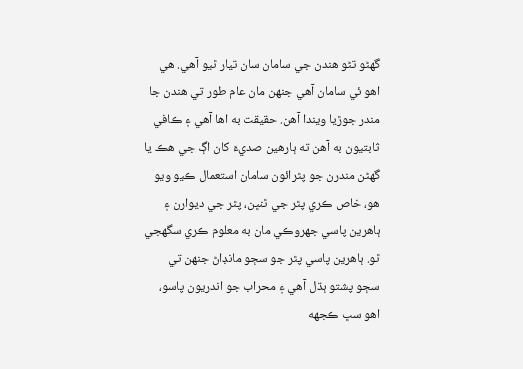گهڻو تڻو هندن جي سامان سان تيار ٿيو آهي. هي اهو ئي سامان آهي جنهن مان عام طور تي هندن جا مندر جوڙيا ويندا آهن. حقيقت به اها آهي ۽ ڪافي ثابتيون به آهن ته ٻارهين صديءَ کان اڳ جي هڪ يا گهڻن مندرن جو پٿرائون سامان استعمال ڪيو ويو هو، خاص ڪري پٿر جي ٿنڀن، پٿر جي ديوارن ۽ ٻاهرين پاسي جهروڪي مان به معلوم ڪري سگهجي ٿو. ٻاهرين پاسي پٿر جو سڄو مانڊاڻ جنهن تي سڄو پشتو ٻڌل آهي ۽ محراب جو اندريون پاسو، اهو سڀ ڪجهه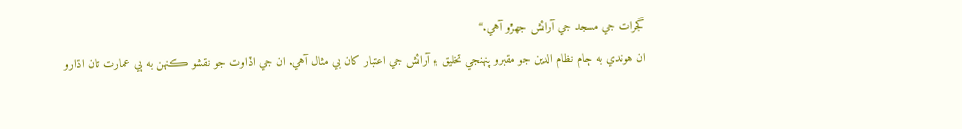گجرات جي مسجد جي آرائش جهڙو آهي.“
ان هوندي به ڄام نظام الدين جو مقبرو پنهنجي تخليق ۽ آرائش جي اعتبار کان بي مثال آهي. ان جي اڏاوت جو نقشو ڪنهن به ٻي عمارت تان اڌارو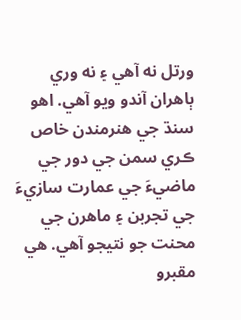ورتل نه آهي ۽ نه وري ٻاهران آندو ويو آهي. اهو سنڌ جي هنرمندن خاص ڪري سمن جي دور جي ماضيءَ جي عمارت سازيءَ جي تجربن ۽ ماهرن جي محنت جو نتيجو آهي. هي مقبرو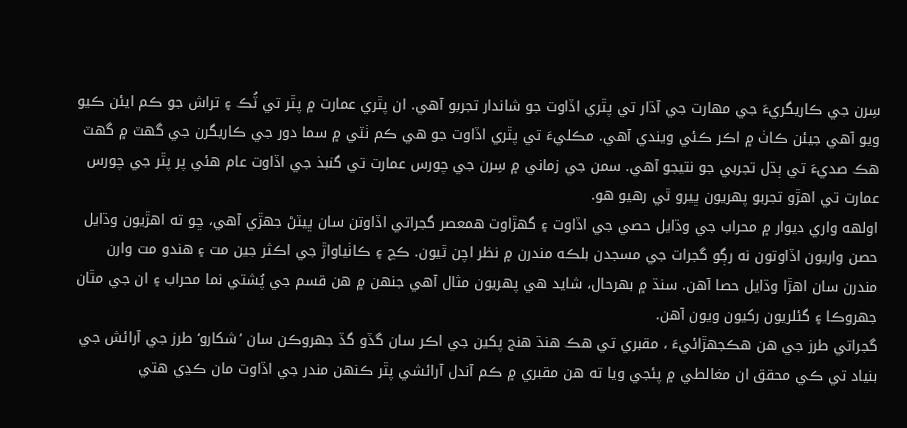سِرن جي ڪاريگريءَ جي مهارت جي آڌار تي پٿري اڏاوت جو شاندار تجربو آهي. ان پٿري عمارت ۾ پٿر تي ٽُڪ ۽ تراش جو ڪم ايئن ڪيو ويو آهي جيئن ڪاٺ ۾ اڪر ڪئي ويندي آهي. مڪليءَ تي پٿري اڏاوت جو هي ڪم ٺٽي ۾ سما دور جي ڪاريگرن جي گهٽ ۾ گهٽ هڪ صديءَ تي ٻڌل تجربي جو نتيجو آهي. سمن جي زماني ۾ سِرن جي چورس عمارت تي گنبذ جي اڏاوت عام هئي پر پٿر جي چورس عمارت تي اهڙو تجربو پهريون ڀيرو ٿي رهيو هو.
اولهه واري ديوار ۾ محراب جي وڌايل حصي جي اڏاوت ۽ گهڙاوت همعصر گجراتي اڏاوتن سان ڀيٽڻ جهڙي آهي، ڇو ته اهڙيون وڌايل حصن واريون اڏاوتون نه رڳو گجرات جي مسجدن بلڪه مندرن ۾ نظر اچن ٿيون. ڪڇ ۽ ڪاٺياواڙ جي اڪثر جين مت ۽ هندو مت وارن مندرن سان اهڙا وڌايل حصا آهن. سنڌ ۾ بهرحال، شايد هي پهريون مثال آهي جنهن ۾ هن قسم جي پُشتي نما محراب ۽ ان جي مٿان جهروڪا ۽ گئلريون رکيون ويون آهن.
گجراتي طرز جي هن هڪجهڙائيءَ ، مقبري تي هڪ هنڌ هنج پکين جي اڪر سان گڏو گڏ جهروڪن سان ’شکارو‘ طرز جي آرائش جي بنياد تي ڪي محقق ان مغالطي ۾ پئجي ويا ته هن مقبري ۾ ڪم آندل آرائشي پٿر ڪنهن مندر جي اڏاوت مان ڪڍي هتي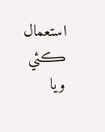استعمال ڪئي ويا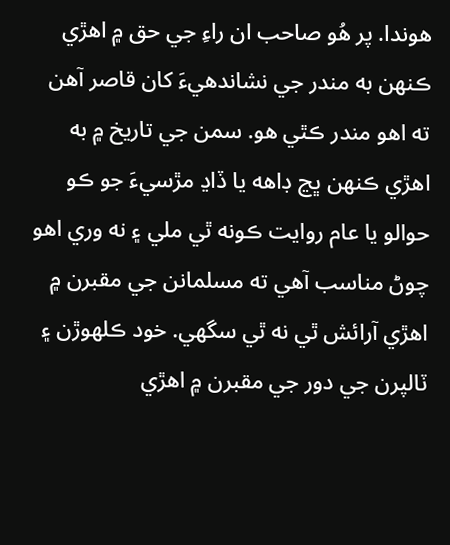هوندا. پر هُو صاحب ان راءِ جي حق ۾ اهڙي ڪنهن به مندر جي نشاندهيءَ کان قاصر آهن ته اهو مندر ڪٿي هو. سمن جي تاريخ ۾ به اهڙي ڪنهن ڀڃ ڊاهه يا ڏاڍ مڙسيءَ جو ڪو حوالو يا عام روايت ڪونه ٿي ملي ۽ نه وري اهو چوڻ مناسب آهي ته مسلمانن جي مقبرن ۾ اهڙي آرائش ٿي نه ٿي سگهي. خود ڪلهوڙن ۽ ٽالپرن جي دور جي مقبرن ۾ اهڙي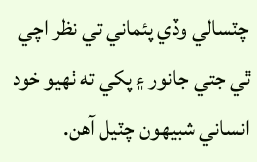چٽسالي وڏي پئماني تي نظر اچي ٿي جتي جانور ۽ پکي ته ٺهيو خود انساني شبيهون چٽيل آهن.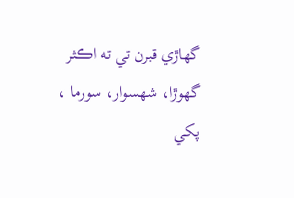گهاڙي قبرن تي ته اڪثر گهوڙا، شهسوار، سورما ، پکي